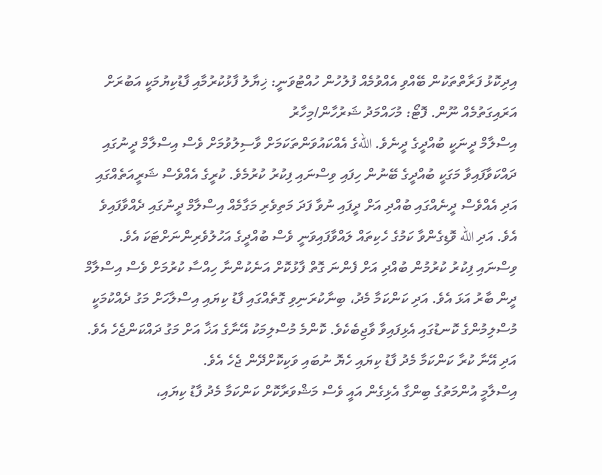އިދިކޮޅު ފަރާތްތަކުން ބޭއްވި އެއްވުމެއް ފުލުހުން ހުއްޓުވަނީ: ޚިޔާލު ފާޅުކުރުމާއި ފާޑުކިޔުމަކީ އަބުރަށް އަރައިގަތުމެއް ނޫން. ފޮޓޯ: މުހައްމަދު ޝަރުހާން/މިހާރު
އިސްލާމް ދީނަކީ ބުއްދީގެ ދީނެވެ. اللهގެ އެއްކައުވަންތަކަމަށް ވާސިލުވުމަށް ވެސް އިސްލާމް ދީނުގައި ދައްކަވާފައިވާ މަގަކީ ބުއްދީގެ ބޭނުން ހިފައި ވިސްނައި ފިކުރު ކުރުމެވެ. ކުރީގެ އެއްވެސް ޝަރީއަތެއްގައި އަދި އެއްވެސް ދީނެއްގައި ބުއްދި އަށް ދީފައި ނުވާ ފަދަ މަތިވެރި މަގާމެއް އިސްލާމް ދީނުގައި ދެއްވާފައިވެ އެވެ. އަދި الله ވޮޑިގެންވާ ކަމުގެ ހެކިތައް ލައްވާފައިވަނީ ވެސް ބުއްދީގެ އަހުލުވެރިންނަށްޓަކަ އެވެ.
ވިސްނައި ފިކުރު ކުރުމުން ބުއްދި އަށް ފެންނަ ގޮތް ފާޅުކޮށް އަނެކުންނާ ހިއްސާ ކުރުމަށް ވެސް އިސްލާމް ދީން ބާރު އަޅަ އެވެ. އަދި ކަންކަމާ މެދު، ބިނާކުރަނިވި ގޮތެއްގައި ފާޑު ކިޔައި އިސްލާހަށް މަގު ދެއްކުމަކީ މުސްލިމުންގެ ކޮނޑުގައި އެޅިފައިވާ ވާޖިބެކެވެ. ކޮންމެ މުސްލިމަކު އޭނާގެ އަޚާ އަށް މަގު ދައްކަންޖެހެ އެވެ. އަދި އޭނާ ކުރާ ކަންކަމާ މެދު ފާޑު ކިޔައި ހެޔޮ ނުބައި ވަކިކޮށްދޭން ޖެހެ އެވެ.
އިސްލާމީ އުންމަތުގެ ބިންގާ އެޅިގެން އައީ ވެސް މަޝްވަރާކޮށް ކަންކަމާ މެދު ފާޑު ކިޔައި،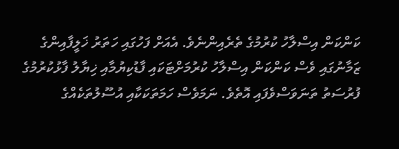ކަންކަން އިސްލާހު ކުރުމުގެ ތެރެއިންނެވެ. އެއަށް ފަހުގައި ހަތަރު ޚަލީފާއިންގެ ޒަމާނުގައި ވެސް ކަންކަން އިސްލާހު ކުރުމަށްޓަކައި ފާޑުކިޔުމާއި ޚިޔާލު ފާޅުކުރުމުގެ ފުރުސަތު ތަނަވަސްވެފައި އޮތެވެ. ނަމަވެސް ހަމަތަކަކާއި އުސޫލުތަކެއްގެ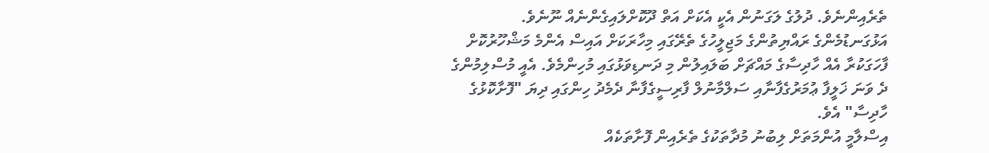ތެރެއިންނެވެ. ދުލުގެ ލަގަނުން އެކީ އެކަށް އަތް ދޫކޮށްލައިގެންނެއް ނޫނެވެ.
އަޅުގަނޑުމެންގެ ރައްޔިތުންގެ މަޖިލީހުގެ ތެރޭގައި މިހާރަކަށް އައިސް އެންމެ މަޝްހޫރުކޮށް ފާހަގަކުރާ އެއް ހާދިސާގެ މައްޗަށް ބަލައިލުން މި ދަނޑިވަޅުގައި މުހިންމެވެ. އެއީ މުސްލިމުންގެ ދެ ވަނަ ޚަލީފާ ޢުމަރުގެފާނާއި ސަލްމާނުލް ފާރިސީގެފާނާ ދެމެދު ހިންގައި ދިޔަ "ފޮށާކޮޅުގެ ހާދިސާ" އެވެ.
އިސްލާމީ އުންމަތަށް ލިބުނު މުދާތަކުގެ ތެރެއިން ފޮށާތަކެއް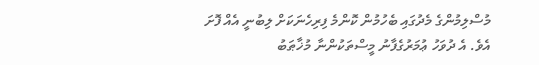މުސްލިމުންގެ މެދުގައި ބެހުމުން ކޮންމެ ފިރިހެނަކަށް ލިބުނީ އެއް ފޮށަ އެވެ. އެ ދުވަހު ޢުމަރުގެފާނު މީސްތަކުންނާ މުޚާޠަބު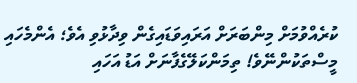ކުރެއްވުމަށް މިންބަރަށް އަރައިވަޑައިގެން ވިދާޅުވި އެވެ؛ އެންމެހައި މީސްތަކުންނޭވެ! ތިމަންކަލޭގެފާނަށް އަޑު އަހައި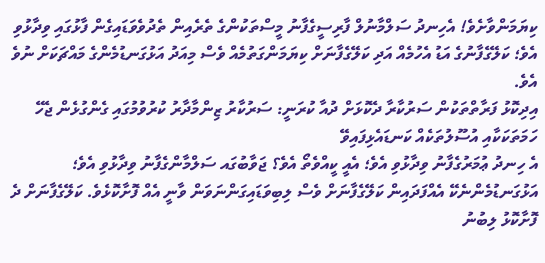ކިޔަމަންވާށެވެ! އެހިނދު ސަލްމާނުލް ފާރިސީގެފާނު މީސްތަކުންގެ ތެރެއިން ތެދުވެވަޑައިގެން ފާޅުގައި ވިދާޅުވި އެވެ؛ ކަލޭގެފާނުގެ އަޑު އެހުމެއް އަދި ކަލޭގެފާނަށް ކިޔަމަންގަތުމެއް ވެސް މިއަދު އަޅުގަނޑުމެންގެ މައްޗަކަށް ނުވެ އެވެ.
އިދިކޮޅު ފަރާތްތަކުން ސަރުކާރާ ދެކޮޅަށް ދުއާ ކުރަނީ: ސަރުކާރު ޒިންމާދާރު ކުރުވުމުގައި ގެންގުޅެން ޖެހޭ ހަމަތަކަކާއި އުސޫލުތަކެއް ކަނޑައެޅިފައިވޭ
އެ ހިނދު ޢުމަރުގެފާނު ވިދާޅުވި އެވެ؛ އެއީ ކީއްވެތޯ އެވެ؟ ޖަވާބުގައ ސަލްމާންގެފާނު ވިދާޅުވި އެވެ؛ އަޅުގަނޑުމެންނެކޭ އެއްފަދައިން ކަލޭގެފާނަށް ވެސް ލިބިވަޑައިގަންނަވަން ވާނީ އެއް ފޮށާކޮޅެވެ. ކަލޭގެފާނަށް ދެ ފޮށާކޮޅު ލިބުނު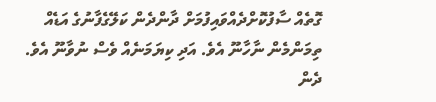ގޮތެއް ސާފުކޮށްދެއްވައިފުމަށް ދާންދެން ކަލޭގެފާނުގެ އަޑެއް ތިމަންމެން ނާހާނޫ އެވެ. އަދި ކިޔަމަނެއް ވެސް ނުވާނޫ އެވެ.
ދެން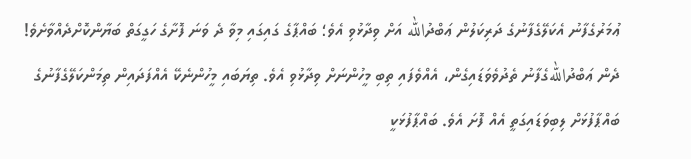ޢުމަރުގެފާނު އެކަލޭގެފާނުގެ ދަރިކަލުން ޢަބްދުالله އަށް ވިދާޅުވި އެވެ؛ ބައްޕާގެ ގައިގައި މިވާ ދެ ވަނަ ފޮށާގެ ހަގީގަތް ބަޔާންކޮށްދެއްވާށެވެ! ދެން ޢަބްދުاللهގެފާނު ތެދުވެވަޑައިގެން، އެއްވެފައި ތިބި މީހުންނަށް ވިދާޅުވި އެވެ. ތިޔަބައި މީހުންނެކޭ އެއްފަދައިން ތިމަންކަލޭގެފާނުގެ ބައްޕާފުޅަށް ލިބިވަޑައިގަތީ އެއް ފޮށަ އެވެ. ބައްޕާފުޅަކީ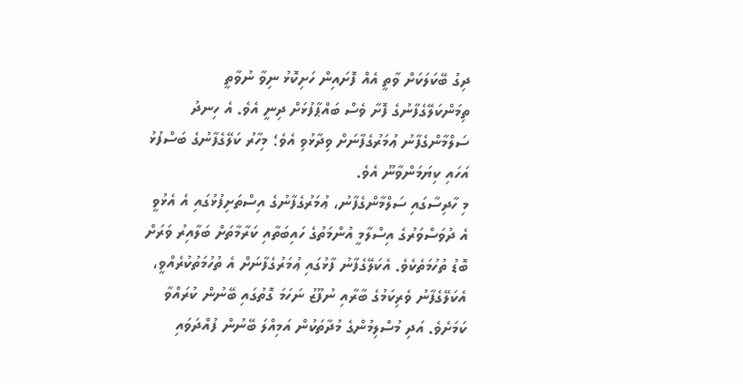ދިގު ބޭކަލަކަށް ވާތީ އެއް ފޮށައިން ހަށިކޮޅު ނިވާ ނުވާތީ ތިމަންކަލޭގެފާނުގެ ފޮށާ ވެސް ބައްޕާފުޅަށް ދިނީ އެވެ. އެ ހިނދު ސަލްމާންގެފާނު ޢުމަރުގެފާނަށް ވިދާޅުވި އެވެ؛ މިހާރު ކަލޭގެފާނުގެ ބަސްފުޅު އަހައި ކިޔަމަންވާނޫ އެވެ.
މި ހާދިސާގައި ސަލްމާންގެފާނު، ޢުމަރުގެފާނުގެ އިސްތަށިފުޅުގައި އެ އެޅުވީ އެ ދުވަސްވަރުގެ އިސްލާމީ އުންމަތުގެ ހައިބަތާއި ކަރާމާތަށް ބަލާއިރު ވަރަށް ބޮޑު ތުހުމަތެކެވެ. އެކަލޭގެފާނު ފާޅުގައި ޢުމަރުގެފާނަށް އެ ތުހުމަތުކުރެއްވީ، އެކަލޭގެފާނު ވެރިކަމުގެ ބާރާއި ނުފޫޒު ނަހަމަ ގޮތުގައި ބޭނުން ކުރައްވާ ކަމަށެވެ. އަދި މުސްލިމުންގެ މުދާތަކުން އަމިއްލަ ބޭނުން ފުއްދަވައި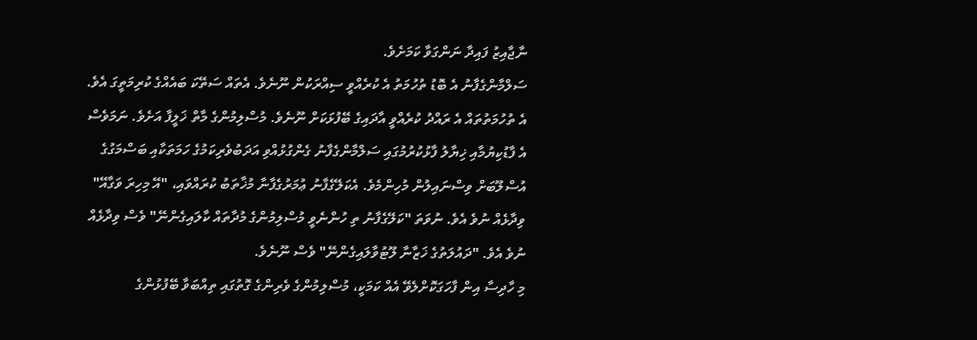ނާޖާއިޒު ފައިދާ ނަންގަވާ ކަމަށެވެ.
ސަލްމާންގެފާނު އެ ބޮޑު ތުހުމަތު އެ ކުރެއްވީ ސިއްރަކުން ނޫނެވެ. އެތައް ސަތޭކަ ބައެއްގެ ކުރިމަތީގަ އެވެ. އެ ތުހުމަތުތައް އެ ރައްދު ކުރެއްވީ އާދައިގެ ބޭފުޅަކަށް ނޫނެވެ. މުސްލިމުންގެ މާތް ޚަލީފާ އަށެވެ. ނަމަވެސް އެ ފާޑުކިޔުމާއި ޚިޔާލު ފާޅުކުރުމުގައި ސަލްމާންގެފާނު ގެންގުޅުއްވި އަދަބުވެރިކަމުގެ ހަމަތަކާއި ބަސްމަގުގެ އުސްލޫބަށް ވިސްނައިލުން މުހިންމެވެ. އެކަލޭގެފާނު ޢުމަރުގެފާނާ މުޚާތަބު ކުރައްވައި، "އޭ މިހިރަ ވަގާއޭ" ވިދާޅެއް ނުވެ އެވެ. ނުވަތަ "ކަލޭގެފާނު ތި ހުންނެވީ މުސްލިމުންގެ މުދާތައް ކާލައިގެންނޭ" ވެސް ވިދާޅެއް ނުވެ އެވެ. "ދައުލަތުގެ ޚަޒާނާ ލޫޓުވާލައިގެންނޭ" ވެސް ނޫނެވެ.
މި ހާދިސާ އިން ފާހަގަކޮށްލެވޭ އެއް ކަމަކީ، މުސްލިމުންގެ ވެރިންގެ ގޮތުގައި ތިއްބަވާ ބޭފުޅުންގެ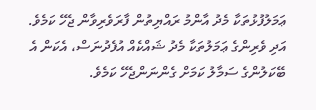ޢަމަލުފުޅުތަކާ މެދު އާންމު ރައްޔިތުން ފާރަވެރިވާން ޖެހޭ ކަމެވެ. އަދި ވެރިންގެ ޢަމަލުތަކާ މެދު ޝައްކެއް އުފެދުނަސް، އެކަން އެ ބޭކަލުންގެ ސަމާލު ކަމަށް ގެންނަންޖެހޭ ކަމެވެ.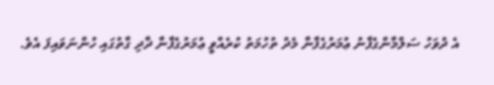އެ ދުވަހު ސަލްމާންގެފާނު ޢުމަރުގެފާނާ މެދު ތުހުމަތު ކުރެއްވީ ޢުމަރުގެފާނާ ދާދި ގާތުގައި ހުންނަވައިފަ އެވެ.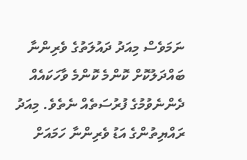ނަމަވެސް މިއަދު ދައުލަތުގެ ވެރިންނާ ބައްދަލުކޮށް ކޮންމެ ކޮންމެ ވާހަކައެއް ދެންނެވުމުގެ ފުރުސަތެއް ނެތެވެ. މިއަދު ރައްޔިތުންގެ އަޑު ވެރިންނާ ހަމައަށް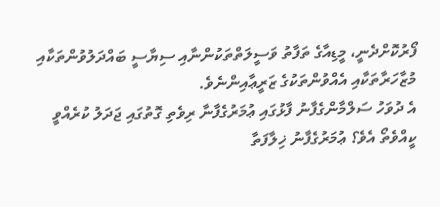ފޯރުކޮށްދެނީ، މީޑިއާގެ ތަފާތު ވަސީލަތްތަކުންނާއި ސިޔާސީ ބައްދަލުވުންތަކާއި މުޒާހަރާތަކާއި އެއްވުންތަކުގެ ޒަރީޢާއިންނެވެ.
އެ ދުވަހު ސަލްމާންގެފާނު ފާޅުގައި ޢުމަރުގެފާނާ ރިވެތި ގޮތުގައި ޖަދަލު ކުރެއްވީ ކީއްވެތޯ އެވެ؟ ޢުމަރުގެފާނު ޚިލާފަތާ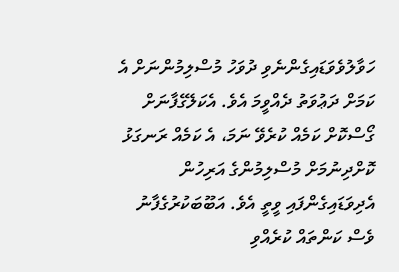ހަވާލުވެވަޑައިގެންނެވި ދުވަހު މުސްލިމުންނަށް އެ ކަމަށް ދަޢުވަތު ދެއްވީމަ އެވެ. އެކަލޭގެފާނަށް ގޯސްކޮށް ކަމެއް ކުރެވޭ ނަމަ، އެ ކަމެއް ރަނގަޅު ކޮށްދިނުމަށް މުސްލިމުންގެ އަރިހުން އެދިވަޑައިގެންފައި ވީތީ އެވެ. އަބޫބަކުރުގެފާނު ވެސް ކަންތައް ކުރެއްވި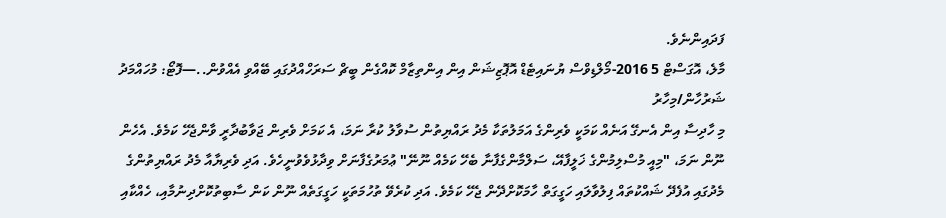ފަދައިންނެވެ.
މާލެ، އޮގަސްޓް 5 2016-މޯލްޑިވްސް ޔުނައިޓެޑް އޮޕޮޒިޝަން އިން އިންތިޒާމް ކޮއްގެން ބީޗް ސަރަހްއްދުގައި ބޭއްވި އެއްވުން..—ފޮޓޯ: މުހައްމަދު ޝަރުހާން/މިހާރު
މި ހާދިސާ އިން އެނގޭ އަނެއް ކަމަކީ ވެރިންގެ އަމަލުތަކާ މެދު ރައްޔިތުން ސުވާލު ކުރާ ނަމަ، އެ ކަމަށް ވެރިން ޖަވާބުދާރީ ވާންޖެހޭ ކަމެވެ. އެހެން ނޫން ނަމަ، "މިއީ މުސްލިމުންގެ ޚަލީފާއޭ، ސަލްމާންގެފާނާ ބެހޭ ކަމެއް ނޫނޭ" ޢުމަރުގެފާނަށް ވިދާޅުވެވުނީހެވެ. އަދި ވެރިޔާއާ މެދު ރައްޔިތުންގެ މެދުގައި އުފެދޭ ޝައްކުތައް ފިލުވާލައި ހަގީގަތް ހާމަކޮށްދޭން ޖެހޭ ކަމެވެ. އަދި ކުރެވޭ ތުހުމަތަކީ ހަގީގަތެއް ނޫން ކަން ސާބިތުކޮށްދިނުމާއި، ހެއްކާއި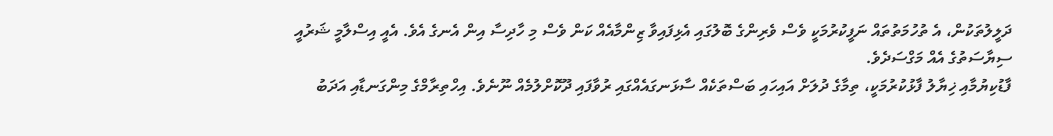ދަލީލުތަކުން، އެ ތުހުމަތުތައް ނަފީކުރުމަކީ ވެސް ވެރިންގެ ބޮލުގައި އެޅިފައިވާ ޒިންމާއެއް ކަން ވެސް މި ހާދިސާ އިން އެނގެ އެވެ. އެއީ އިސްލާމީ ޝަރުއީ ސިޔާސަތުގެ އެއް މަގްސަދެވެ.
ފާޑުކިޔުމާއި ޚިޔާލު ފާޅުކުރުމަކީ، ތިމާގެ ދުލަށް އައިހައި ބަސްތަކެއް ސާޅަނގައެއްގައި ރުވާފައި ދޫކޮށްލުމެއް ނޫނެވެ. އިހްތިރާމްގެ މިންގަނޑާއި އަދަބު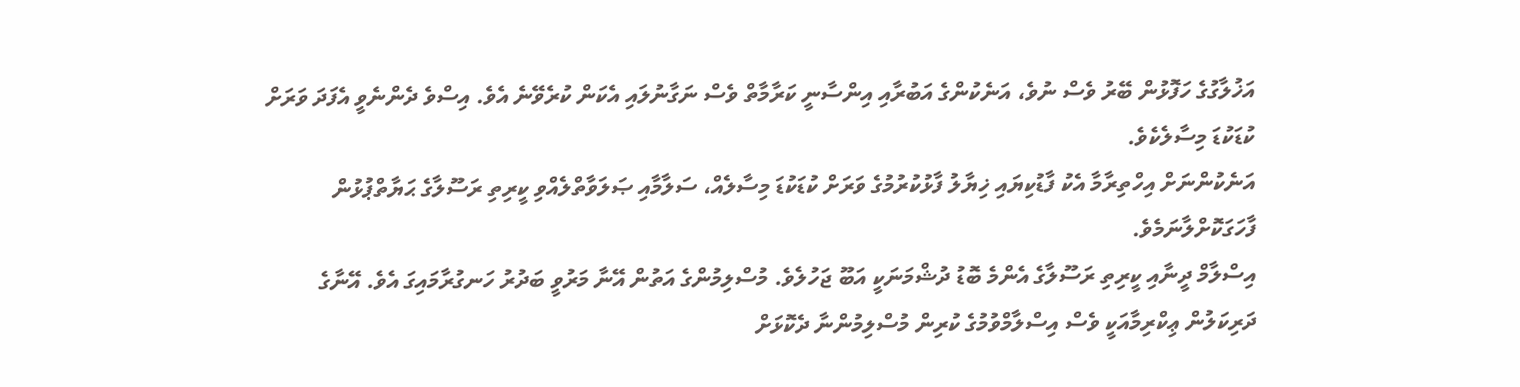އަޚުލާގުގެ ހަފޮޅުން ބޭރު ވެސް ނުވެ، އަނެކުންގެ އަބުރާއި އިންސާނީ ކަރާމާތް ވެސް ނަގާނުލައި އެކަން ކުރެވޭނެ އެވެ. އިސްވެ ދެންނެވީ އެފަދަ ވަރަށް ކުޑަކުޑަ މިސާލެކެވެ.
އަނެކުންނަށް އިހްތިރާމާ އެކު ފާޑުކިޔައި ޚިޔާލު ފާޅުކުރުމުގެ ވަރަށް ކުޑަކުޑަ މިސާލެއް، ސަލާމާއި ޞަލަވާތްލެއްވި ކީރިތި ރަސޫލާގެ ޙަޔާތްޕުޅުން ފާހަގަކޮށްލާނަމެވެ.
އިސްލާމް ދީނާއި ކީރިތި ރަސޫލާގެ އެންމެ ބޮޑު ދުޝްމަނަކީ އަބޫ ޖަހުލެވެ. މުސްލިމުންގެ އަތުން އޭނާ މަރުވީ ބަދުރު ހަނގުރާމައިގަ އެވެ. އޭނާގެ ދަރިކަލުން ޢިކްރިމާއަކީ ވެސް އިސްލާމްވުމުގެ ކުރިން މުސްލިމުންނާ ދެކޮޅަށް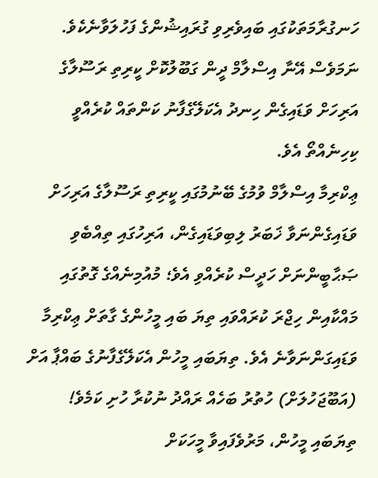ހަނގުރާމަތަކުގައި ބައިވެރިވި ގުރައިޝުންގެ ފަހުލަވާނެކެވެ. ނަމަވެސް އޭނާ އިސްލާމް ދީން ގަބޫލުކޮށް ކީރިތި ރަސޫލާގެ އަރިހަށް ވަޑައިގެން ހިނދު އެކަލޭގެފާނު ކަންތައް ކުރެއްވީ ކިހިނެއްތޯ އެވެ.
ޢިކްރިމާ އިސްލާމް ވުމުގެ ބޭނުމުގައި ކީރިތި ރަސޫލާގެ އަރިހަށް ވަޑައިގެންނަވާ ޚަބަރު ލިބިވަޑައިގެން، އަރިހުގައި ތިއްބެވި ޞަޙާބީންނަށް ހަދީސް ކުރެއްވި އެވެ؛ މުއުމިނެއްގެ ގޮތުގައި މައްކާއިން ހިޖްރަ ކުރައްވައި ތިޔަ ބައި މީހުންގެ ގާތަށް ޢިކްރިމާ ވަޑައިގަންނަވާނެ އެވެ. ތިޔަބައި މީހުން އެކަލޭގެފާނުގެ ބައްޕާ އަށް (އަބޫޖަހުލަށް) ހުތުރު ބަހެއް ރައްދު ނުކުރާ ހުށި ކަމެވެ! ތިޔަބައި މީހުން، މަރުވެފައިވާ މީހަކަށް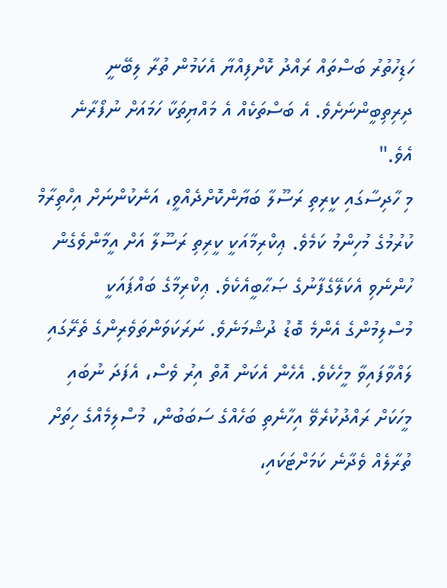ހަޑިހުތުރު ބަސްތައް ރައްދު ކޮށްފިއްޔާ އެކަމުން ތުރާ ލިބޭނީ ދިރިތިބީންނަށެވެ. އެ ބަސްތަކެއް އެ މައްޔިތަކާ ހަމައަށް ނުފޯރާނެ އެވެ."
މި ހާދިސާގައި ކީރިތި ރަސޫލާ ބަޔާންކޮށްދެއްވީ، އަނެކުންނަށް އިހްތިރާމް ކުރުމުގެ މުހިންމު ކަމެވެ. ޢިކްރިމާއަކީ ކީރިތި ރަސޫލާ އަށް އީމާންވެގެން ހުންނެވި އެކަލޭގެފާނުގެ ޞަޙާބީއެކެވެ. ޢިކްރިމާގެ ބައްޕައަކީ މުސްލިމުންގެ އެންމެ ބޮޑު ދުޝްމަނެވެ. ނަރަކަވަންތަވެރިންގެ ތެރޭގައި ލައްވާފައިވާ މީހެކެވެ. އެހެން އެކަން އޮތް އިރު ވެސް، އެފަދަ ނުބައި މީހަކަށް ރައްދުކުރެވޭ އިހާނެތި ބަހެއްގެ ސަބަބުން، މުސްލިމެއްގެ ހިތަށް ތުރާލެއް ވެދާނެ ކަމަށްޓަކައި،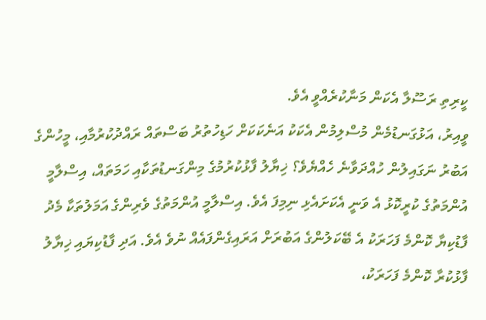ކީރިތި ރަސޫލާ އެކަން މަނާކުރެއްވީ އެވެ.
ވީއިރު، އަޅުގަނޑުމެން މުސްލިމުން އެކަކު އަނެކަކަށް ހަޑިހުތުރު ބަސްތައް ރައްދުކުރުމާއި، މީހުންގެ އަބުރު ނަގައިލުން ހުއްދަވާނެ ހެއްޔެވެ؟ ޚިޔާލު ފާޅުކުރުމުގެ މިންގަނޑުތަކާއި ހަމަތައް، އިސްލާމީ އުންމަތުގެ ކުރީކޮޅު އެ ވަނީ އެކަށައެޅި ނިމިފަ އެވެ. އިސްލާމީ އުންމަތުގެ ވެރިންގެ އަމަލުތަކާ މެދު ފާޑުކިޔާ ކޮންމެ ފަހަރަކު އެ ބޭކަލުންގެ އަބުރަށް އަރައިގެންފައެއް ނުވެ އެވެ. އަދި ފާޑުކިޔައި ޚިޔާލު ފާޅުކުރާ ކޮންމެ ފަހަރަކު،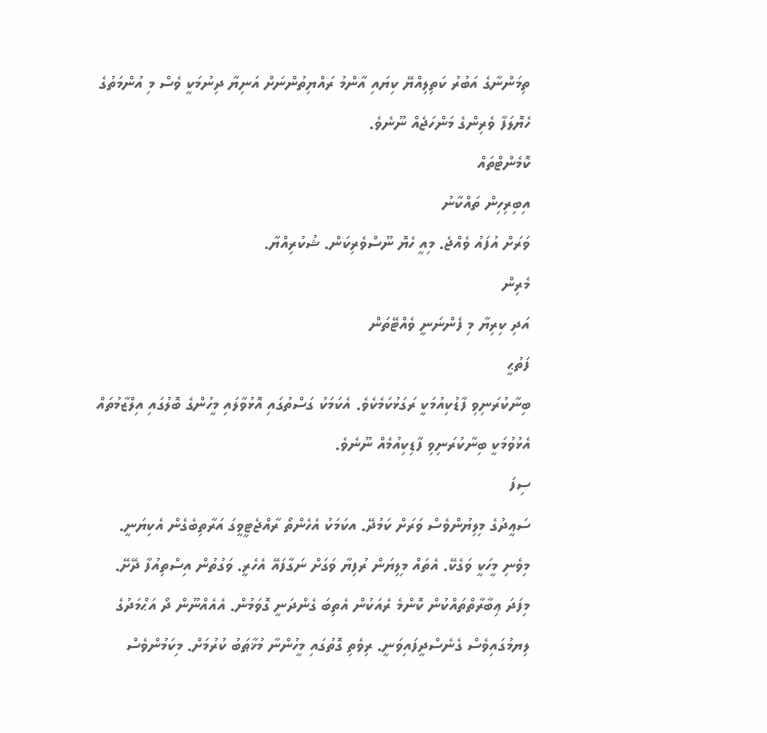ތިމަންނާގެ އަބުރު ކަތިލިއްޔޭ ކިޔައި އާންމު ރައްޔިތުންނަށް އަނިޔާ ދިނުމަކީ ވެސް މި އުންމަތުގެ ހެޔޮލަފާ ވެރިންގެ މަންހަޖެއް ނޫނެވެ.
ކޮމެންޓްތައް
އިބިރިހިން ތައްކާނު
ވަރަށް އުފައު ވެއްޖެ. މިއީ ހެޔޮ ނޫސްވެރިކަން. ޝުކުރިއްޔާ.
މެރިން
އަދި ކިރިޔާ މި ފެންނަނީ ވެއްޓޭތަން
ފަތުޙީ
ބިނާކުރަނިވި ފާޑުކިއުމަކީ ރަގަޅުކަމެކެވެ. އެކަމަކު ގަސްތުގައި އޮޅުވާލައި މީހުންގެ ބޮލުގައި އިލްޒާމުތައް އެޅުވުމަކީ ބިނާކުރަނިވި ފާޑިކިއުމެއް ނޫނެވެ.
ސިފަ
ސަޢީދުގެ މިލިޔުންވެސް ވަރަށް ކަމުދޭ. އކަމަކު އެހެންތޯ ރާއްޖެޓީވީގަ އަރާތިބެގެން އެކިޔަނީ. މިވެނި މީހަކީ ވަގެކޭ. އެތައް މިލިޔަން ރުފިޔާ ވަގަށް ނަގާފައޭ އެހެރީ. ވަގުތުން އިސްތިއުފާ ދޭށޭ. މިފަދަ ޢިބާރާތްތައްކުން ކޮންމެ ރެއަކުން އެތިބަ ގެންދަނީ ގޮވަމުން. އެއެއްނޫން ދޯ އަޙްމަދުގެ ލިޔމުގައިވެސް ގެނެސްދީފައިވަނީ. ރިވެތި ގޮތުގައި މީހުންނާ މުޚާޠަބު ކުރުމަށް. މިކަމުންވެސް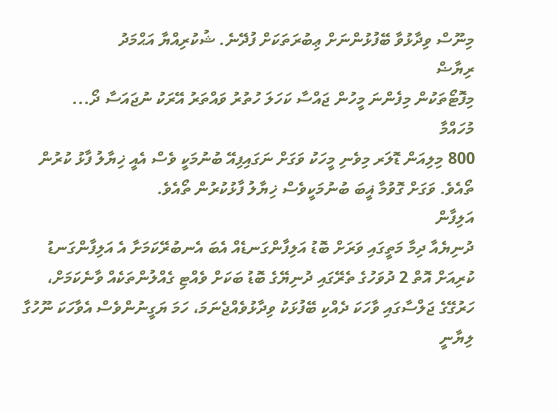މިނޫސް ވިދާޅުވާ ބޭފުޅުންނަށް ޢިބުރަތަކަށް ފުދޭނެ. ޝުކުރިއްޔާ އަޙްމަދު
ރިޔާޟް
މިފޮޓޯތަކުން މިފެންނަ މީހުން ޖައްސާ ކަހަލަ ހުތުރު ވައްތަރު އޭރަކު ނުޖައަސާ ދޯ...
މުހައްމާ
800 މިލިއަން ޑޮލަރ މިވެނި މީހަކު ވަގަށް ނަގައިފިއޭ ބުނުމަކީ ވެސް އެއީ ޚިޔާލު ފާޅު ކުރުން ތޯއެވެ. ވަގަށް ގޮވުމާ ޣީބަ ބުނުމަކީވެސް ޚިޔާލު ފާޅުކުރުން ތޯއެވެ.
އަލިފާން
ދުނިޔެއާ ދިމާ މަތީގައި ވަރަށް ބޮޑު އަލިފާންގަނޑެއް އެބަ އެނބުރޭކަމަށާ އެ އަލިފާންގަނޑު ކުރިއަށް އޮތް 2 ދުވަހުގެ ތެރޭގައި ދުނިޔޭގެ ބޮޑު ބަކަށް ވެއްޓި ގެއްލުންތަކެއް ވާނެކަމަށް، ހަރުގޭގެ ޖަލްސާގައި ވާހަކަ ދެއްކި ބޭފުޅަކު ވިދާޅުވެއްޖެނަމަ، ހަމަ ޔަގީނުންވެސް އެވާހަކަ ނޫހުގާ ލިޔާނީ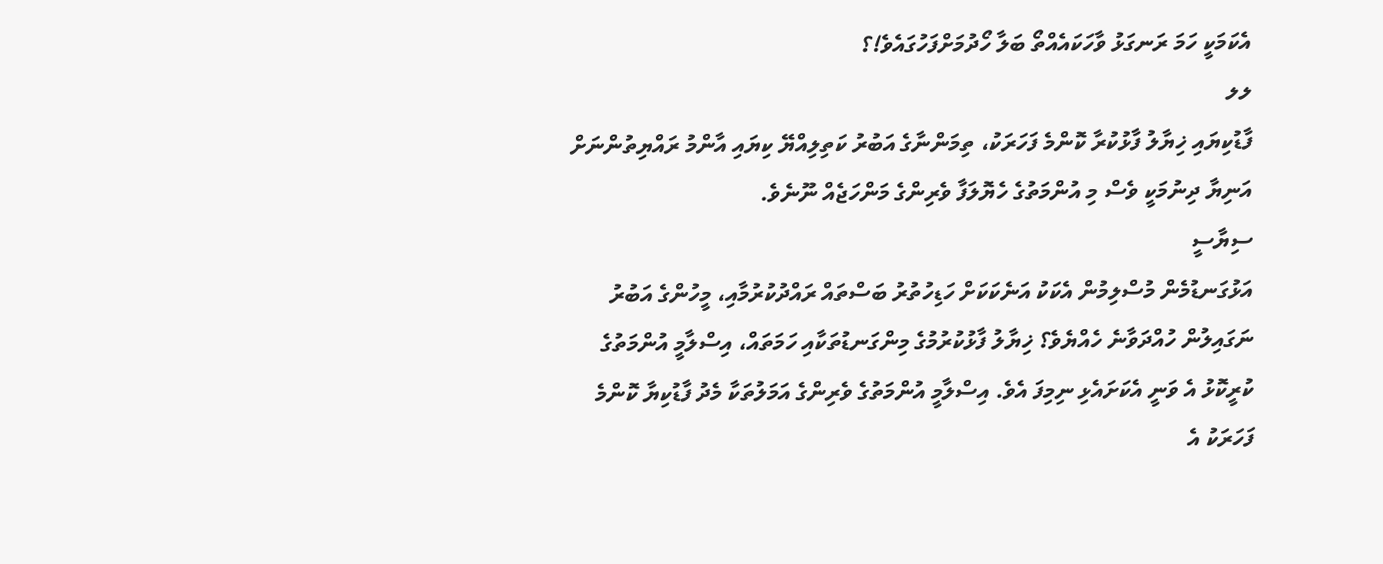އެކަމަކީ ހަމަ ރަނގަޅު ވާހަކައެއްތޯ ބަލާ ހޯދުމަށްފަހުގައެވެ!؟
ލލ
ފާޑުކިޔައި ޚިޔާލު ފާޅުކުރާ ކޮންމެ ފަހަރަކު، ތިމަންނާގެ އަބުރު ކަތިލިއްޔޭ ކިޔައި އާންމު ރައްޔިތުންނަށް އަނިޔާ ދިނުމަކީ ވެސް މި އުންމަތުގެ ހެޔޮލަފާ ވެރިންގެ މަންހަޖެއް ނޫނެވެ.
ސިޔާސީ
އަޅުގަނޑުމެން މުސްލިމުން އެކަކު އަނެކަކަށް ހަޑިހުތުރު ބަސްތައް ރައްދުކުރުމާއި، މީހުންގެ އަބުރު ނަގައިލުން ހުއްދަވާނެ ހެއްޔެވެ؟ ޚިޔާލު ފާޅުކުރުމުގެ މިންގަނޑުތަކާއި ހަމަތައް، އިސްލާމީ އުންމަތުގެ ކުރީކޮޅު އެ ވަނީ އެކަށައެޅި ނިމިފަ އެވެ. އިސްލާމީ އުންމަތުގެ ވެރިންގެ އަމަލުތަކާ މެދު ފާޑުކިޔާ ކޮންމެ ފަހަރަކު އެ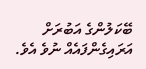ބޭކަލުންގެ އަބުރަށް އަރައިގެންފައެއް ނުވެ އެވެ.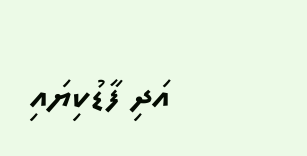އަދި ފާޑުކިޔައި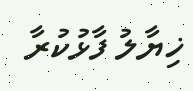ޚިޔާލު ފާޅުކުރާ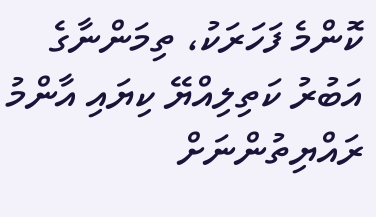ކޮންމެ ފަހަރަކު، ތިމަންނާގެ އަބުރު ކަތިލިއްޔޭ ކިޔައި އާންމު ރައްޔިތުންނަށް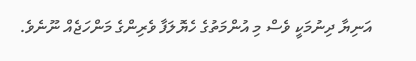އަނިޔާ ދިނުމަކީ ވެސް މި އުންމަތުގެ ހެޔޮލަފާ ވެރިންގެ މަންހަޖެއް ނޫނެވެ.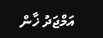އަމްޖަދު ޚާން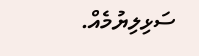ސަޅިލިޔުމެއް.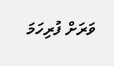ވަރަށް ފުރިހަމަ